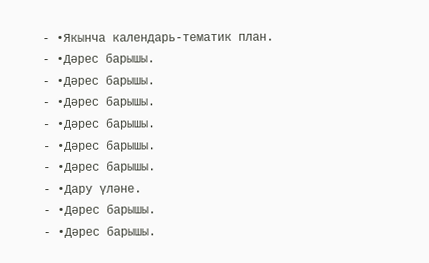- •Якынча календарь-тематик план.
- •Дәрес барышы.
- •Дәрес барышы.
- •Дәрес барышы.
- •Дәрес барышы.
- •Дәрес барышы.
- •Дәрес барышы.
- •Дару үләне.
- •Дәрес барышы.
- •Дәрес барышы.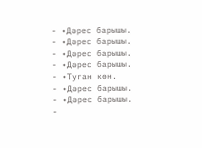- •Дәрес барышы.
- •Дәрес барышы.
- •Дәрес барышы.
- •Дәрес барышы.
- •Туган көн.
- •Дәрес барышы.
- •Дәрес барышы.
-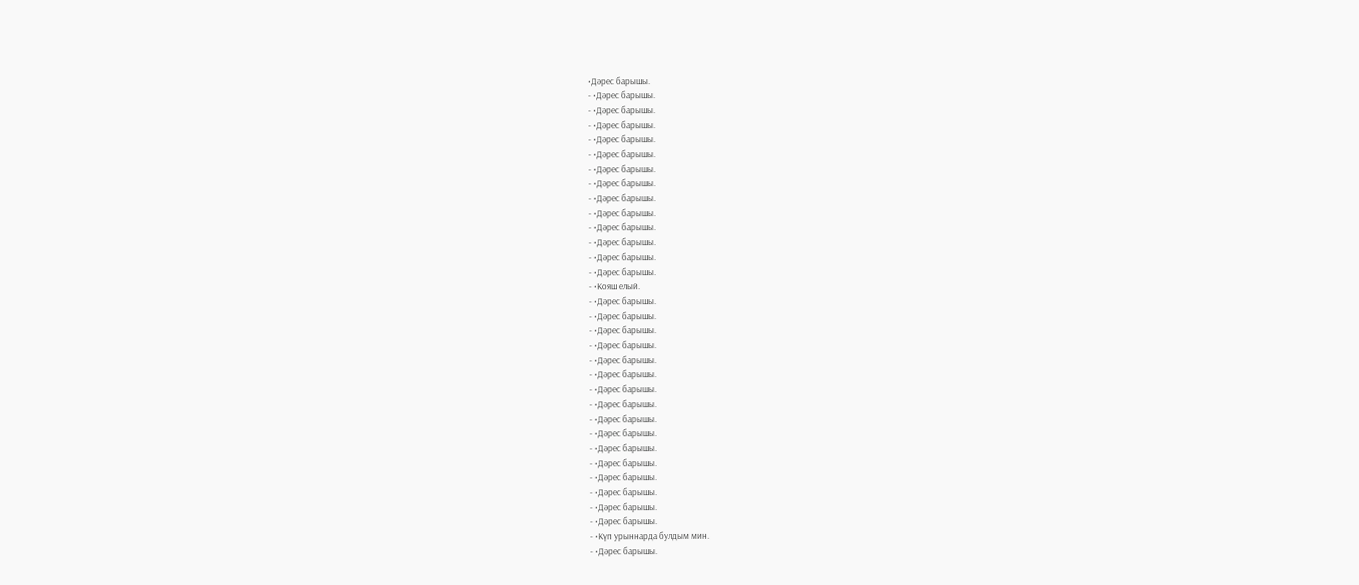•Дәрес барышы.
- •Дәрес барышы.
- •Дәрес барышы.
- •Дәрес барышы.
- •Дәрес барышы.
- •Дәрес барышы.
- •Дәрес барышы.
- •Дәрес барышы.
- •Дәрес барышы.
- •Дәрес барышы.
- •Дәрес барышы.
- •Дәрес барышы.
- •Дәрес барышы.
- •Дәрес барышы.
- •Кояш елый.
- •Дәрес барышы.
- •Дәрес барышы.
- •Дәрес барышы.
- •Дәрес барышы.
- •Дәрес барышы.
- •Дәрес барышы.
- •Дәрес барышы.
- •Дәрес барышы.
- •Дәрес барышы.
- •Дәрес барышы.
- •Дәрес барышы.
- •Дәрес барышы.
- •Дәрес барышы.
- •Дәрес барышы.
- •Дәрес барышы.
- •Дәрес барышы.
- •Күп урыннарда булдым мин.
- •Дәрес барышы.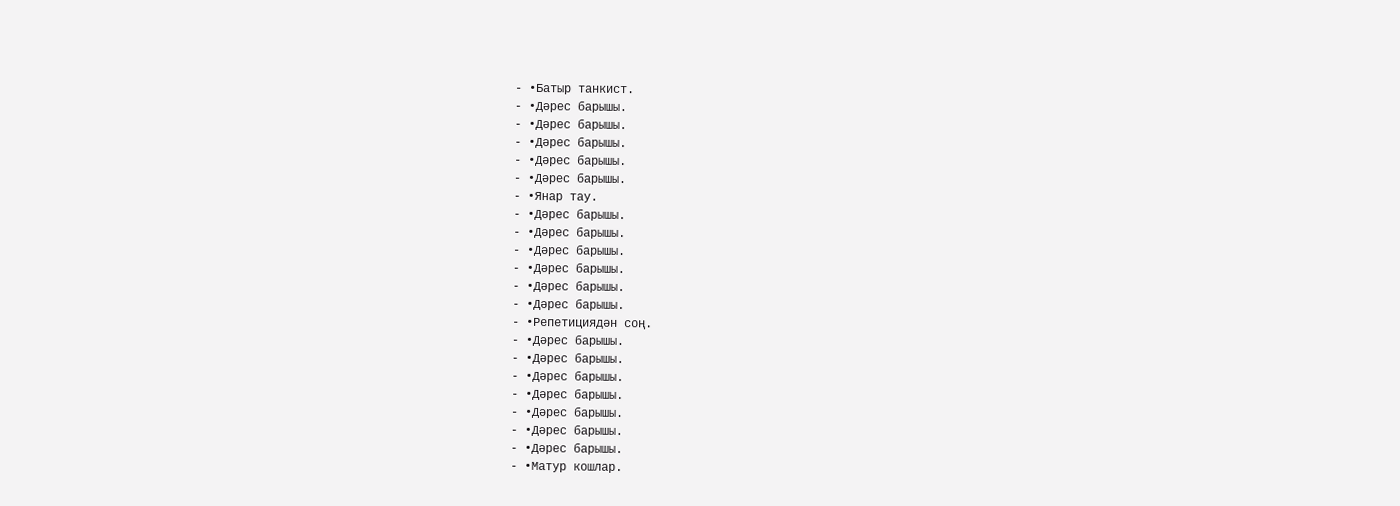- •Батыр танкист.
- •Дәрес барышы.
- •Дәрес барышы.
- •Дәрес барышы.
- •Дәрес барышы.
- •Дәрес барышы.
- •Янар тау.
- •Дәрес барышы.
- •Дәрес барышы.
- •Дәрес барышы.
- •Дәрес барышы.
- •Дәрес барышы.
- •Дәрес барышы.
- •Репетициядән соң.
- •Дәрес барышы.
- •Дәрес барышы.
- •Дәрес барышы.
- •Дәрес барышы.
- •Дәрес барышы.
- •Дәрес барышы.
- •Дәрес барышы.
- •Матур кошлар.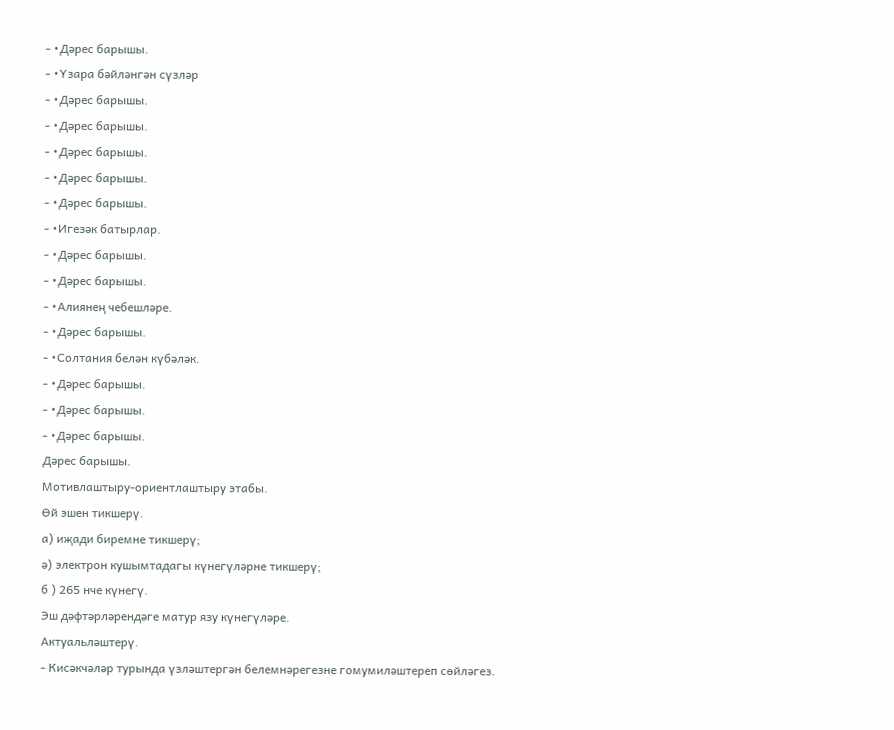- •Дәрес барышы.
- •Үзара бәйләнгән сүзләр
- •Дәрес барышы.
- •Дәрес барышы.
- •Дәрес барышы.
- •Дәрес барышы.
- •Дәрес барышы.
- •Игезәк батырлар.
- •Дәрес барышы.
- •Дәрес барышы.
- •Алиянең чебешләре.
- •Дәрес барышы.
- •Солтания белән күбәләк.
- •Дәрес барышы.
- •Дәрес барышы.
- •Дәрес барышы.
Дәрес барышы.
Мотивлаштыру-ориентлаштыру этабы.
Өй эшен тикшерү.
а) иҗади биремне тикшерү;
ә) электрон кушымтадагы күнегүләрне тикшерү;
б ) 265 нче күнегү.
Эш дәфтәрләрендәге матур язу күнегүләре.
Актуальләштерү.
- Кисәкчәләр турында үзләштергән белемнәрегезне гомумиләштереп сөйләгез.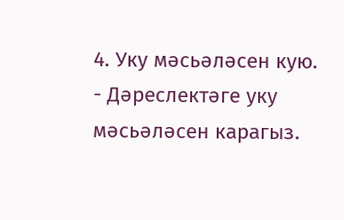4. Уку мәсьәләсен кую.
- Дәреслектәге уку мәсьәләсен карагыз.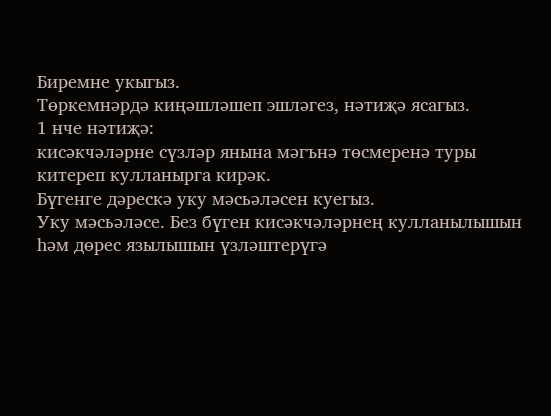Биремне укыгыз.
Төркемнәрдә киңәшләшеп эшләгез, нәтиҗә ясагыз.
1 нче нәтиҗә:
кисәкчәләрне сүзләр янына мәгънә төсмеренә туры китереп кулланырга кирәк.
Бүгенге дәрескә уку мәсьәләсен куегыз.
Уку мәсьәләсе. Без бүген кисәкчәләрнең кулланылышын һәм дөрес язылышын үзләштерүгә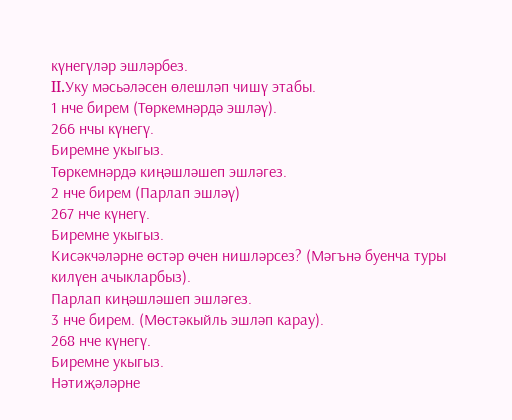күнегүләр эшләрбез.
II.Уку мәсьәләсен өлешләп чишү этабы.
1 нче бирем (Төркемнәрдә эшләү).
266 нчы күнегү.
Биремне укыгыз.
Төркемнәрдә киңәшләшеп эшләгез.
2 нче бирем (Парлап эшләү)
267 нче күнегү.
Биремне укыгыз.
Кисәкчәләрне өстәр өчен нишләрсез? (Мәгънә буенча туры килүен ачыкларбыз).
Парлап киңәшләшеп эшләгез.
3 нче бирем. (Мөстәкыйль эшләп карау).
268 нче күнегү.
Биремне укыгыз.
Нәтиҗәләрне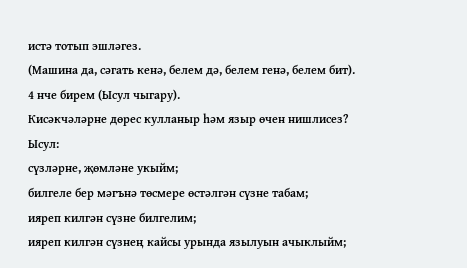истә тотып эшләгез.
(Машина да, сәгать кенә, белем дә, белем генә, белем бит).
4 нче бирем (Ысул чыгару).
Кисәкчәләрне дөрес кулланыр һәм языр өчен нишлисез?
Ысул:
сүзләрне, җөмләне укыйм;
билгеле бер мәгънә төсмере өстәлгән сүзне табам;
ияреп килгән сүзне билгелим;
ияреп килгән сүзнең кайсы урында язылуын ачыклыйм;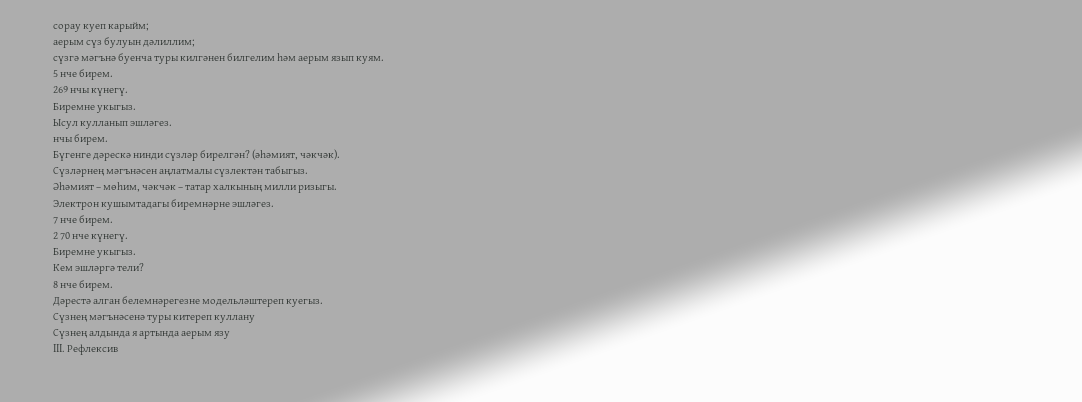сорау куеп карыйм;
аерым сүз булуын дәлиллим;
сүзгә мәгънә буенча туры килгәнен билгелим һәм аерым язып куям.
5 нче бирем.
269 нчы күнегү.
Биремне укыгыз.
Ысул кулланып эшләгез.
нчы бирем.
Бүгенге дәрескә нинди сүзләр бирелгән? (әһәмият, чәкчәк).
Сүзләрнең мәгънәсен аңлатмалы сүзлектән табыгыз.
Әһәмият – мөһим, чәкчәк – татар халкының милли ризыгы.
Электрон кушымтадагы биремнәрне эшләгез.
7 нче бирем.
2 70 нче күнегү.
Биремне укыгыз.
Кем эшләргә тели?
8 нче бирем.
Дәрестә алган белемнәрегезне модельләштереп куегыз.
Сүзнең мәгънәсенә туры китереп куллану
Сүзнең алдында я артында аерым язу
III. Рефлексив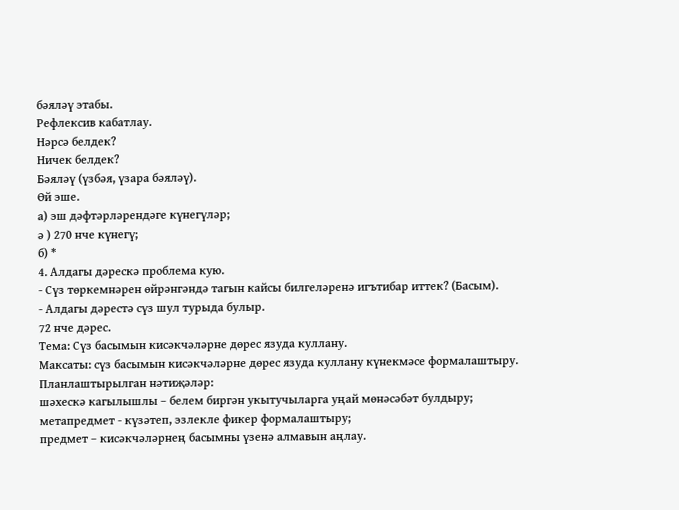бәяләү этабы.
Рефлексив кабатлау.
Нәрсә белдек?
Ничек белдек?
Бәяләү (үзбәя, үзара бәяләү).
Өй эше.
а) эш дәфтәрләрендәге күнегүләр;
ә ) 270 нче күнегү;
б) *
4. Алдагы дәрескә проблема кую.
- Сүз төркемнәрен өйрәнгәндә тагын кайсы билгеләренә игътибар иттек? (Басым).
- Алдагы дәрестә сүз шул турыда булыр.
72 нче дәрес.
Тема: Сүз басымын кисәкчәләрне дөрес язуда куллану.
Максаты: сүз басымын кисәкчәләрне дөрес язуда куллану күнекмәсе формалаштыру.
Планлаштырылган нәтиҗәләр:
шәхескә кагылышлы – белем биргән укытучыларга уңай мөнәсәбәт булдыру;
метапредмет - күзәтеп, эзлекле фикер формалаштыру;
предмет – кисәкчәләрнең басымны үзенә алмавын аңлау.